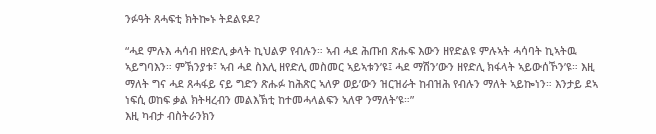ንፉዓት ጸሓፍቲ ክትኰኑ ትደልዩዶ?

“ሓደ ምሉእ ሓሳብ ዘየድሊ ቃላት ኪህልዎ የብሉን። ኣብ ሓደ ሕጡበ ጽሑፍ እውን ዘየድልዩ ምሉኣት ሓሳባት ኪኣትዉ ኣይግባእን። ምኽንያቱ፣ ኣብ ሓደ ስእሊ ዘየድሊ መስመር ኣይኣቱን’ዩ፤ ሓደ ማሽን’ውን ዘየድሊ ክፋላት ኣይውሰኾን’ዩ። እዚ ማለት ግና ሓደ ጸሓፋይ ናይ ግድን ጽሑፉ ከሕጽር ኣለዎ ወይ’ውን ዝርዝራት ከብዝሕ የብሉን ማለት ኣይኰነን። እንታይ ደኣ ነፍሲ ወከፍ ቃል ክትዛረብን መልእኽቲ ከተመሓላልፍን ኣለዋ ንማለት’ዩ።”
እዚ ካብታ ብስትራንክን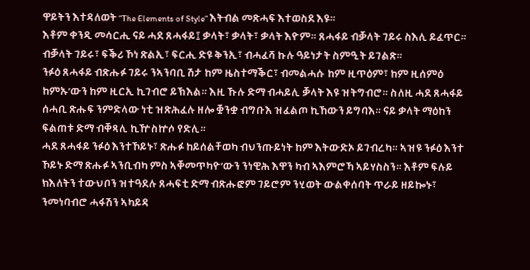ዋይትን እተዳለወት “The Elements of Style” እትብል መጽሓፍ እተወስደ እዩ።
እቶም ቀንዲ መሳርሒ ናይ ሓደ ጸሓፋይ፤ ቃላት፣ ቃላት፣ ቃላት እዮም። ጸሓፋይ ብቓላት ገይሩ ስእሊ ይፈጥር። ብቓላት ገይሩ፣ ፍቕሪ ኾነ ጽልኢ፣ ፍርሒ ድዩ ቅንኢ፣ ብሓፈሻ ኩሉ ዓይነታት ስምዒት ይገልጽ።
ንፉዕ ጸሓፋይ ብጽሑፉ ገይሩ ንኣንባቢ ሽታ ከም ዜስተማቕር፣ ብመልሓሱ ከም ዚጥዕም፣ ከም ዚሰምዕ ከምኡ’ውን ከም ዚርኢ ኪገብሮ ይኽእል። እዚ ኹሉ ድማ ብሓይሊ ቓላት እዩ ዝትግብሮ። ስለዚ ሓደ ጸሓፋይ ሰሓቢ ጽሑፍ ንምድላው ነቲ ዝጽሕፈሉ ዘሎ ቛንቋ ብግቡእ ዝፈልጦ ኪኸውን ይግባእ። ናይ ቃላት ማዕከን ፍልጠቱ ድማ ብቐጻሊ ኪዅስኵሶ የድሊ።
ሓደ ጸሓፋይ ንፉዕ እንተኾይኑ፣ ጽሑፉ ከይሰልቸወካ ብህንጡይነት ከም እትውድኦ ይገብረካ። ኣዝዩ ንፉዕ እንተ ኾይኑ ድማ ጽሑፉ ኣንቢብካ ምስ ኣቐመጥካዮ’ውን ንነዊሕ እዋን ካብ ኣእምሮኻ ኣይሃስስን። እቶም ፍሉይ ክእለትን ተውህቦን ዝተዓደሉ ጸሓፍቲ ድማ ብጽሑፎም ገይሮም ንሂወት ውልቀሰባት ጥራይ ዘይኰኑ፣ ንመነባብሮ ሓፋሽን ኣካይዳ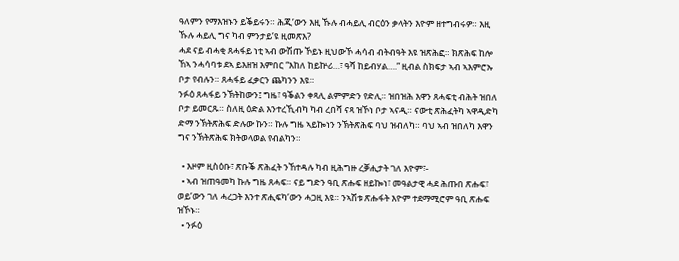ዓለምን የማእዝኑን ይቕይሩን። ሕጂ’ውን እዚ ኹሉ ብሓይሊ ብርዕን ቃላትን እዮም ዘተግብሩዎ። እዚ ኹሉ ሓይሊ ግና ካብ ምንታይ’ዩ ዚመጽእ?
ሓደ ናይ ብሓቂ ጸሓፋይ ነቲ ኣብ ውሽጡ ኾይኑ ዚህውኾ ሓሳብ ብትብዓት እዩ ዝጽሕፎ። ክጽሕፍ ከሎ ኸኣ ንሓሳባቱ ደኣ ይእዘዝ እምበር “እከለ ከይኵሪ…፣ ዓሻ ከይብሃል….” ዚብል ስክፍታ ኣብ ኣእምሮኡ ቦታ የብሉን። ጸሓፋይ ፈቃርን ጨካንን እዩ።
ንፉዕ ጸሓፋይ ንኽትከውን፤ ግዜ፣ ዓቕልን ቀጻሊ ልምምድን የድሊ። ዝበዝሕ እዋን ጸሓፍቲ ብሕት ዝበለ ቦታ ይመርጹ። ስለዚ ዕድል እንተረኺብካ ካብ ረበሻ ናጻ ዝኾነ ቦታ ኣናዲ። ናውቲ ጽሕፈትካ ኣዋዲድካ ድማ ንኽትጽሕፍ ድሉው ኩን። ኩሉ ግዜ ኣይኰነን ንኽትጽሕፍ ባህ ዝብለካ። ባህ ኣብ ዝበለካ እዋን ግና ንኽትጽሕፍ ክትወላወል የብልካን።

  • እዞም ዚስዕቡ፣ ጽቡቕ ጽሕፈት ንኸተዳሉ ካብ ዚሕግዙ ረቓሒታት ገለ እዮም፣-
  • ኣብ ዝጠዓመካ ኩሉ ግዜ ጸሓፍ። ናይ ግድን ዓቢ ጽሑፍ ዘይኰነ፣ መዓልታዊ ሓደ ሕጡበ ጽሑፍ፣ ወይ’ውን ገለ ሓረጋት እንተ ጽሒፍካ’ውን ሓጋዚ እዩ። ንኣሽቱ ጽሑፋት እዮም ተደማሚሮም ዓቢ ጽሑፍ ዝኾኑ።
  • ንፉዕ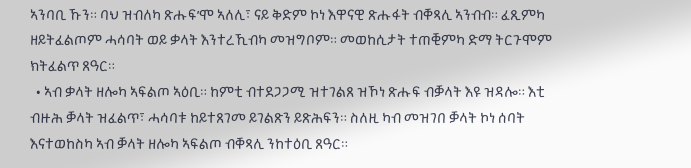ኣንባቢ ኹን። ባህ ዝብለካ ጽሑፍ’ሞ ኣለሊ፣ ናይ ቅድም ኮነ እዋናዊ ጽሑፋት ብቐጻሊ ኣንብብ። ፈጺምካ ዘይትፈልጦም ሓሳባት ወይ ቃላት እንተረኺብካ መዝግቦም። መወከሲታት ተጠቒምካ ድማ ትርጉሞም ክትፈልጥ ጸዓር።
  • ኣብ ቃላት ዘሎካ ኣፍልጦ ኣዕቢ። ከምቲ ብተደጋጋሚ ዝተገልጸ ዝኾነ ጽሑፍ ብቓላት እዩ ዝዳሎ። እቲ ብዙሕ ቓላት ዝፈልጥ፣ ሓሳባቱ ከይተጸገመ ይገልጽን ይጽሕፍን። ስለዚ ካብ መዝገበ ቓላት ኮነ ሰባት እናተወከስካ ኣብ ቓላት ዘሎካ ኣፍልጦ ብቐጻሊ ንከተዕቢ ጸዓር።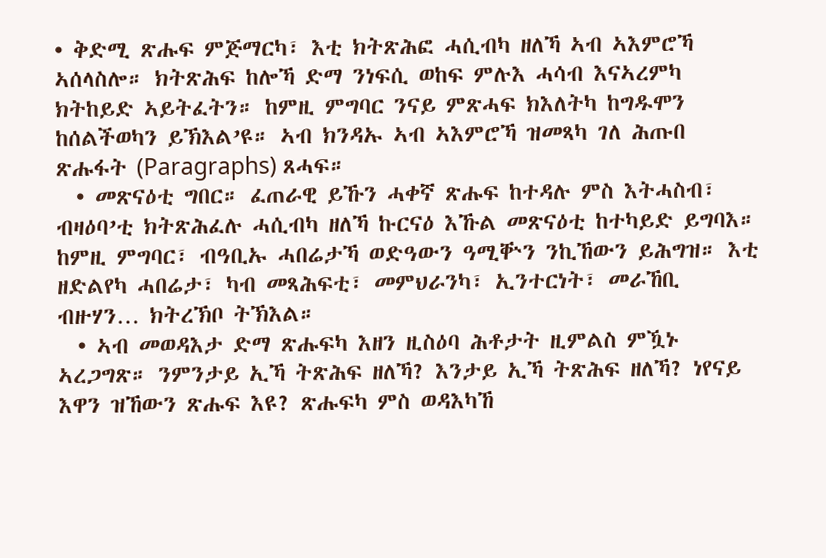• ቅድሚ ጽሑፍ ምጅማርካ፣ እቲ ክትጽሕፎ ሓሲብካ ዘለኻ ኣብ ኣእምሮኻ ኣሰላስሎ። ክትጽሕፍ ከሎኻ ድማ ንነፍሲ ወከፍ ምሉእ ሓሳብ እናኣረምካ ክትከይድ ኣይትፈትን። ከምዚ ምግባር ንናይ ምጽሓፍ ክእለትካ ከግዱሞን ከሰልችወካን ይኽእል’ዩ። ኣብ ክንዳኡ ኣብ ኣእምሮኻ ዝመጻካ ገለ ሕጡበ ጽሑፋት (Paragraphs) ጸሓፍ።
  • መጽናዕቲ ግበር። ፈጠራዊ ይኹን ሓቀኛ ጽሑፍ ከተዳሉ ምስ እትሓስብ፣ ብዛዕባ’ቲ ክትጽሕፈሉ ሓሲብካ ዘለኻ ኩርናዕ እኹል መጽናዕቲ ከተካይድ ይግባእ። ከምዚ ምግባር፣ ብዓቢኡ ሓበሬታኻ ወድዓውን ዓሚቝን ንኪኸውን ይሕግዝ። እቲ ዘድልየካ ሓበሬታ፣ ካብ መጻሕፍቲ፣ መምህራንካ፣ ኢንተርነት፣ መራኸቢ ብዙሃን… ክትረኽቦ ትኽእል።
  • ኣብ መወዳእታ ድማ ጽሑፍካ እዘን ዚስዕባ ሕቶታት ዚምልስ ምዃኑ ኣረጋግጽ። ንምንታይ ኢኻ ትጽሕፍ ዘለኻ? እንታይ ኢኻ ትጽሕፍ ዘለኻ? ነየናይ እዋን ዝኸውን ጽሑፍ እዩ? ጽሑፍካ ምስ ወዳእካኸ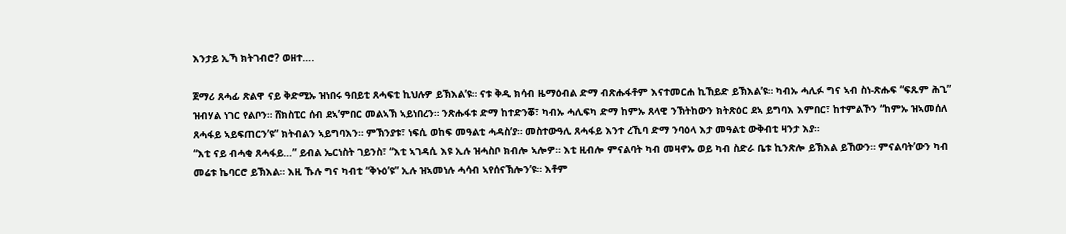እንታይ ኢኻ ክትገብሮ? ወዘተ….

ጀማሪ ጸሓፊ ጽልዋ ናይ ቅድሚኡ ዝነበሩ ዓበይቲ ጸሓፍቲ ኪህሉዎ ይኽእል’ዩ። ናቱ ቅዲ ክሳብ ዜማዕብል ድማ ብጽሑፋቶም እናተመርሐ ኪኸይድ ይኽእል’ዩ። ካብኡ ሓሊፉ ግና ኣብ ስነ-ጽሑፍ “ፍጹም ሕጊ” ዝብሃል ነገር የልቦን። ሸክስፒር ሰብ ደኣ’ምበር መልኣኽ ኣይነበረን። ንጽሑፋቱ ድማ ከተድንቖ፣ ካብኡ ሓሊፍካ ድማ ከምኡ ጸላዊ ንኽትከውን ክትጽዕር ደኣ ይግባእ እምበር፣ ከተምልኾን “ከምኡ ዝኣመሰለ ጸሓፋይ ኣይፍጠርን’ዩ” ክትብልን ኣይግባእን። ምኽንያቱ፣ ነፍሲ ወከፍ መዓልቲ ሓዳስ’ያ። መስተውዓሊ ጸሓፋይ እንተ ረኺባ ድማ ንባዕላ እታ መዓልቲ ውቅብቲ ዛንታ እያ።
“እቲ ናይ ብሓቂ ጸሓፋይ…” ይብል ኤርነስት ገይንስ፣ “እቲ ኣገዳሲ እዩ ኢሉ ዝሓስቦ ክብሎ ኣሎዎ። እቲ ዚብሎ ምናልባት ካብ መዛኖኡ ወይ ካብ ስድራ ቤቱ ኪንጽሎ ይኽእል ይኸውን። ምናልባት’ውን ካብ መሬቱ ኬባርሮ ይኽእል። እዚ ኹሉ ግና ካብቲ “ቅኑዕ’ዩ” ኢሉ ዝኣመነሉ ሓሳብ ኣየሰናኽሎን’ዩ። እቶም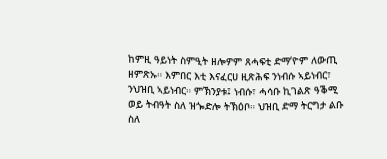ከምዚ ዓይነት ስምዒት ዘሎዎም ጸሓፍቲ ድማ’ዮም ለውጢ ዘምጽኡ። እምበር እቲ እናፈርሀ ዚጽሕፍ ንነብሱ ኣይነብር፣ ንህዝቢ ኣይነብር። ምኽንያቱ፤ ነብሱ፣ ሓሳቡ ኪገልጽ ዓቕሚ ወይ ትብዓት ስለ ዝጐድሎ ትኽዕቦ። ህዝቢ ድማ ትርግታ ልቡ ስለ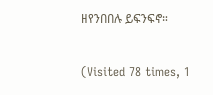ዘየንበበሉ ይፍንፍኖ።

(Visited 78 times, 1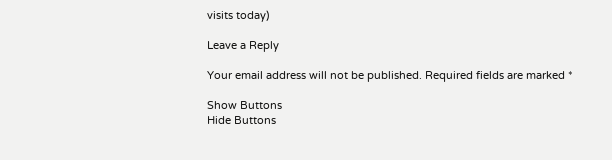visits today)

Leave a Reply

Your email address will not be published. Required fields are marked *

Show Buttons
Hide Buttons